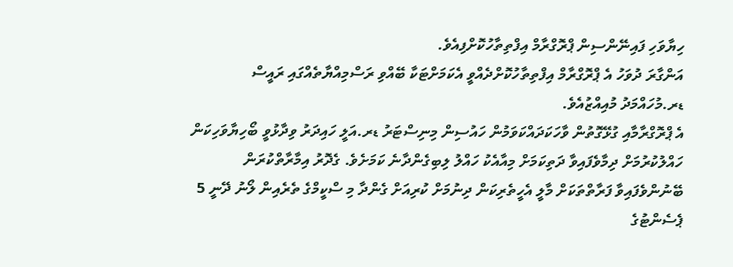ހިޔާވަހި ފައިނޭންސިން ޕްރޮގްރާމް އިފްތިތާހުކޮށްފިއެވެ.
އަންގާރަ ދުވަހު އެ ޕްރޮގްރާމް އިފްތިތާހުކޮށްދެއްވީ އެކަމަށްޓަކާ ބޭއްވި ރަސްމިއްޔާތެއްގައި ރައީސް ޑރ.މުހައްމަދު މުއިއްޒުއެވެ.
އެ ޕްރޮގްރާމާއި ގުޅޭގޮތުން ވާހަކަދައްކަވަމުން ހައުސިން މިނިސްޓަރު ޑރ.އަލީ ހައިދަރު ވިދާޅުވީ ބޯހިޔާވަހިކަން ހައްލުކުރުމަށް ދިމާވެފައިވާ ދަތިކަމަށް މިއާއެކު ހައްލު ލިބިގެންދާނެ ކަމަށެވެ. ގެދޮރު އިމާރާތްކުރަން ބޭނުންވެފައިވާ ފަރާތްތަކަށް މާލީ އެހީތެރިކަން ދިނުމަށް ކުރިއަށް ގެންދާ މި ސްކީމްގެ ތެރެއިން ލޯނު ދޭނީ 5 ޕެސެންޓުގެ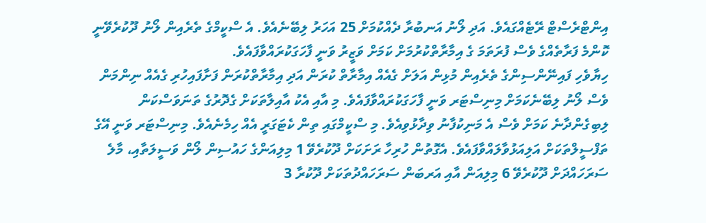އިންޓްރެސްޓް ރޭޓެއްގައެވެ. އަދި ލޯނު އަނބުރާ ދެއްކުމަށް 25 އަހަރު ލިބޭނެއެވެ. އެ ސްކީމްގެ ތެރެއިން ލޯނު ދޫކުރެވޭނީ ކޮންމެ ފަރާތެއްގެ ވެސް ފުރަތަމަ ގެ އިމާރާތްކުރުމަށް ކަމަށް ވަޒީރު ވަނީ ފާހަގަކުރައްވާފައެވެ.
ހިޔާވެހި ފައިނޭންސިންގެ ތެރެއިން މުޅިން އަލަށް ގެއެއް އިމާރާތް ކުރަން އަދި އިމާރާތްކުރަން ފަށާފައިހުރި ގެއެއް ނިންމަން ވެސް ލޯނު ލިބޭނެކަމަށް މިނިސްޓަރ ވަނީ ފާހަގަކުރައްވާފައެވެ. މި އާއި އެކު އާއިލާތަކަށް ގެދޮރުގެ ތަނަވަސްކަން ލިބިގެންދާނެ ކަމަށް ވެސް އެ މަނިކުފާނު ވިދާޅުވިއެވެ. މި ސްކީމްގައި ތިން ކެޓަގަރީ އެއް ހިމެނެއެވެ. މިނިސްޓަރ ވަނީ އޭގެ ތަފްސީލްތަކަށް އަލިއަޅުވާލައްވާފައެވެ. އެގޮތުން ހުރިހާ ރަށަކަށް ދޫކުރެވޭ 1 މިލިއަންގެ ހައުސިން ލޯން ވަސީލަތާއި، މާލެ ސަރަހައްދަށް ދޫކުރެވޭ 6 މިލިއަން އާއި އަރބަން ސަރަހައްދުތަކަށް ދޫކުރާ 3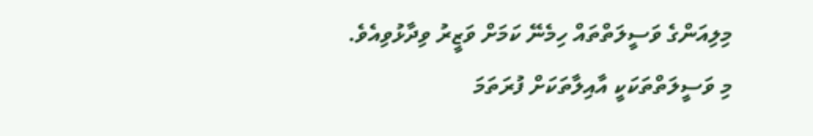މިލިއަންގެ ވަސީލަތްތައް ހިމެނޭ ކަމަށް ވަޒީރު ވިދާޅުވިއެވެ.
މި ވަސީލަތްތަކަކީ އާއިލާތަކަށް ފުރަތަމަ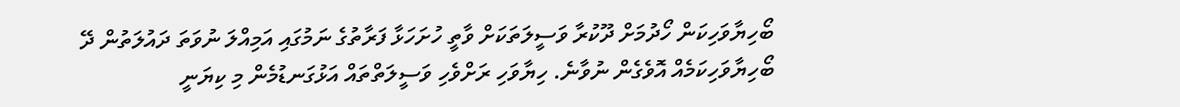ބޯހިޔާވަހިކަން ހޯދުމަށް ދޫކުރާ ވަސީލަތަކަށް ވާތީ ހުށަހަޅާ ފަރާތުގެ ނަމުގައި އަމިއްލަ ނުވަތަ ދައުލަތުން ދޭ ބޯހިޔާވަހިކަމެއް އޮވެގެން ނުވާނެ. ހިޔާވަހި ރަށްވެހި ވަސީލަތްތައް އަޅުގަނޑުމެން މި ކިޔަނީ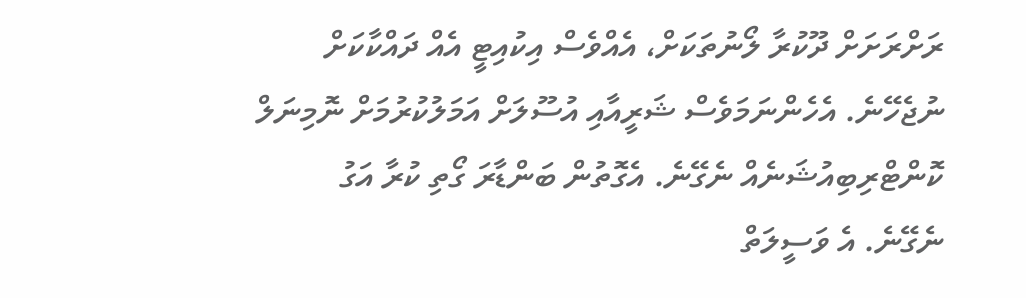ރަށްރަށަށް ދޫކުރާ ލޯނުތަކަށް، އެއްވެސް އިކުއިޓީ އެއް ދައްކާކަށް ނުޖެހޭނެ. އެހެންނަމަވެސް ޝަރީއާއި އުސޫލަށް އަމަލުކުރުމަށް ނޮމިނަލް ކޮންޓްރިބިއުޝަނެއް ނެގޭނެ. އެގޮތުން ބަންޑާރަ ގޯތި ކުރާ އަގު ނެގޭނެ. އެ ވަސީލަތް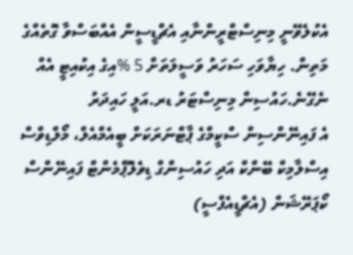އެކުލެވޭނީ މިނިސްޓްރީންނާއި އެޗްޑީސީން އެއްބަސްވާ ގޮތެއްގެ މަތިން. ހިޔާވަހި ސަހަރު ވަސީލަތަށް 5 %އިގެ އިކުއިޓީ އެއް ނެގޭނެ.ހައުސިން މިނިސްޓަރު ޑރ.އަލީ ހައިދަރު
އެ ފައިނޭންސިން ސްކީމްގެ ޕާޓްނަރަކަށް ބީއެމްއެލް، މޯލްޑިވްސް އިސްލާމިކް ބޭންކް އަދި ހައުސިންގް ޑިވެލޮޕްމެންޓް ފައިނޭންސް ކޯޕަރޭޝަން (އެޗްޑީއެފްސީ)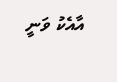އާއެކު ވަނީ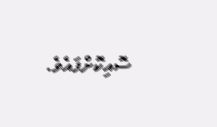ސޮއިކޮށްފައެވެ.